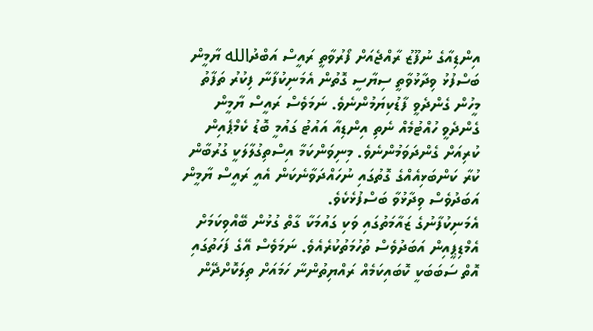އިންޑިއާގެ ނުފޫޒު ރާއްޖެއަށް ފޯރުވާތީ ރައީސް އަބްދުالله ޔާމީން ބަސްފުޅު ވިދާޅުވާތީ ސިޔާސީ ގޮތުން އެމަނިކުފާނާ ފިކުރު ތަފާތު މީހުން ގެންދެވީ ފާޑުކިޔަމުންނެވެ. ނަމަވެސް ރައީސް ޔާމީން ގެންދެވީ ހުއްޓުމެއް ނެތި އިންޑިއާ އައުޓު ގައުމީ ބޮޑު ކެމްޕެއިން ކުރިއަށް ގެންދަވަމުންނެވެ. މިނިވަންކަމާ އިސްތިގުލާލަކީ ގުރުބާން ކުރާ ކަންބަޅިއެއްގެ ގޮތުގައި ނުހައްދަވާނެކަން އެއީ ރައީސް ޔާމީން އަބަދުވެސް ވިދާޅުވާ ބަސްފުޅެކެވެ.
އެމަނިކުފާނުގެ ޒައާމަތުގައި ވަކި ގައުމަކާ ގާތް ގުޅުން ބޭއްވިކަމަށް އެމްޑިޕީއިން އަބަދުވެސް ތުހުމަތުކުރެއެވެ. ނަމަވެސް އޭގެ ފަހަތުގައި އޮތް ސަބަބަކީ ކޮބައިކަމެއް ރައްޔިތުންނާ ހަމައަށް ތިލަކޮށްދޭން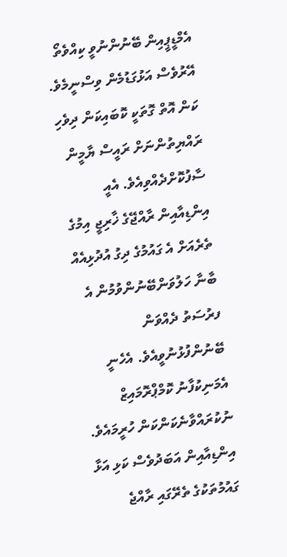އެމްޑީޕީއިން ބޭނުންނުވީ ކިއްވެތޯ އޭރުވެސް އަޅުގަޑުމެން ވިސްނީމެވެ.
ކަން އޮތް ގޮތަކީ ކޮބައިކަން ދިވެހި ރައްޔިތުންނަށް ރައީސް ޔާމީން ސާފުކޮށްދެއްވިއެވެ. އެއީ އިންޑިއާއިން ރާއްޖޭގެ ޚާރިޖީ އިމުގެ ތެރެއަށް އެ ގައުމުގެ ދިގު އުދުޅިއެއް ބާނާ ހަލުވަންބޭނުންވުމުން އެ ފރުސަތު ދެއްވަން ބޭނުންފުޅުނުވީއެވެ. އެހެނީ އެމަނިކުފާނު ކޮމްޕްރޮމައިޒް ނުކުރައްވާނެކަންކަން ހުރީމައެވެ. އިންޑިއާއިން އަބަދުވެސް ކަޅި އަޅާ ގައުމުތަކުގެ ތެރޭގައި ރާއްޖެ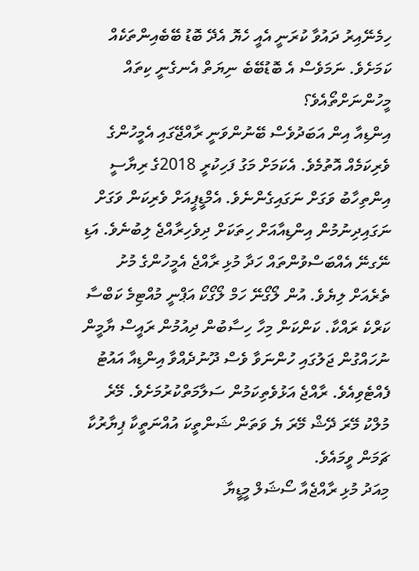ހިމެނޭއިރު ދައުވާ ކުރަނީ އެއީ ހެޔޮ އެދޭ ބޮޑު ބޭބެއިންތަކެއް ކަމަށެވެ. ނަމަވެސް އެ ބޮޑުބޭބެ ނިޔަތް އެނގެނީ ކިތައް މީހުންނަށްތޯއެވެ؟
އިންޑިއާ އިން އަބަދުވެސް ބޭނުންވަނީ ރާއްޖޭގައި އެމީހުންގެ ވެރިކަމެއް އޮތުމެވެ. އެކަމަށް މަގު ފަހިކުރީ 2018ގެ ރިޔާސީ އިންތިހާބު ވަގަށް ނަގައިގެންނެވެ. އެމްޑީޕީއަށް ވެރިކަން ވަގަށް ނަގައިދިނުމުން އިންޑިއާއަށް ހިތަކަށް ދިވެހިރާއްޖެ ލިބުނެވެ. އަޑި ނޭގނޭ އެއްބަސްވުންތައް ހަދާ މުޅި ރާއްޖެ އެމީހުންގެ މުށު ތެރެއަށް ލިޔެވެ. އުން ލޯގޯނޭ ހަމް ލޯގޯކޯ އަޕްނީ މުއްޓިމެ ކަބްސާ ކަރްކެ ރައްކާ. ކަންކަން މިހާ ހިސާބުން ދިއުމުން ރައީސް ޔާމީން ނުހައްގުން ޖަލުގައި ހުންނަވާ ވެސް ދޫނުދެއްވާ އިންޑިއާ އައުޓު ފެއްޓެވިއެވެ. ރާއްޖެ އަޅުވެތިކަމުން ސަލާމަތްކުރުމަށެވެ. މޭރެ މުލްކު މޭރަ ދޭޝް މޭރަ ޔެ ވަތަން ޝަންތީކަ އުއްނަތީކާ ޕިޔާރުކާ ޗަމަން ވީމައެވެ.
މިއަދު މުޅި ރާއްޖެއާ ސޯޝަލް މީޑީޔާ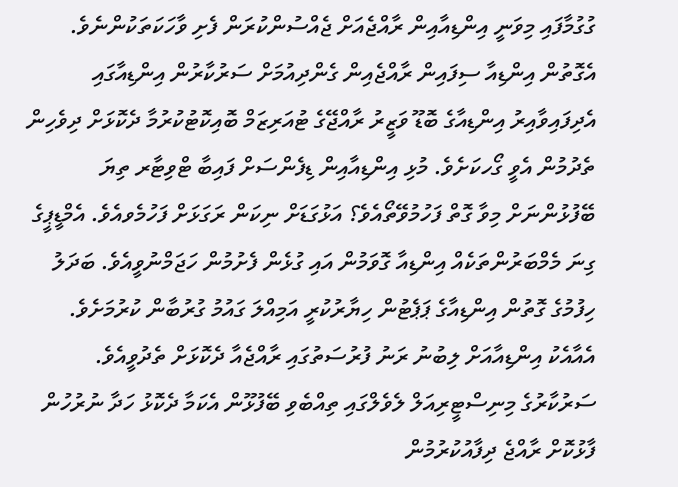ގުގުމާފައި މިވަނީ އިންޑިއާއިން ރާއްޖެއަށް ޖެއްސުންކުރަން ފެށި ވާހަކަތަކުންނެވެ. އެގޮތުން އިންޑިއާ ސިފައިން ރާއްޖެއިން ގެންދިއުމަށް ސަރުކާރުން އިންޑިއާގައި އެދިފައިވާއިރު އިންޑިއާގެ ބޮޑޫ ވަޒީރު ރާއްޖޭގެ ޓުއަރިޒަމް ބޮއިކޮޓުކުރުމާ ދެކޮޅަށް ދިވެހިން ތެދުމުން އެވީ ގޯހކަށެވެ. މުޅި އިންޑިއާއިން ޑިފެންސަށް ފައިބާ ޓްވިޓާރ ތިޔަ ބޭފުޅުންނަށް މިވާ ގޮތް ފަހުމުވޭތޯއެވެ؟ އަޅުގަޑަށް ނިކަން ރަގަޅަށް ފަހުމެވއެވެ. އެމްޑީޕީގެ ގިނަ މެމްބަރުންތަކެއް އިންޑިއާ ގޮވަމުން އައި ގުޅެން ފެށުމުން ހަޖަމްނުވީއެވެ. ބަދަލު ހިފުމުގެ ގޮތުން އިންޑިއާގެ ޕަޕެޓުން ހިޔާރުކުރީ އަމިއްލަ ގައުމު ގުރުބާން ކުރުމަށެވެ. އެއާއެކު އިންޑިއާއަށް ލިބުނު ރަނު ފުރުސަތުގައި ރާއްޖެއާ ދެކޮޅަށް ތެދުވީއެވެ. ސަރުކާރުގެ މިނިސްޓީރިއަލް ލެވެލްގައި ތިއްބެވި ބޭފުޅޫން އެކަމާ ދެކޮޅު ހަދާ ނުރުހުން ފާޅުކޮށް ރާއްޖެ ދިފާއުކުރުމުން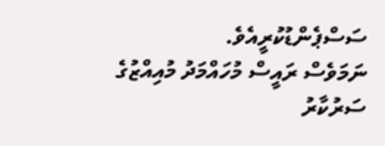ސަސްޕެންޑުކުރީއެވެ.
ނަމަވެސް ރައީސް މުހައްމަދު މުއިއްޒުގެ ސަރުކާރު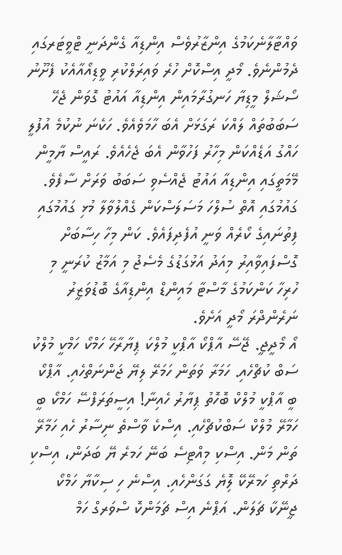ވައްޓާލާނެކަމުގެ އިންޒާރުވެސް އިންޑިއާ ގެންދަނީ ޓްވީޓަރގައި ދެމުންނެވެ. މޯދީ އިސްކޮށް ހުރެ ވައިރަލްކުރި ވީޑިއޯއާއެކު ފެށޫނު ސޯޝަލް މީޑިޔާ ހަނގުރާމައިން އިންޑިއާ އައުޓު ގޮވަން ޖެހޭ ސަބަބުތައް ލައްކަ ރަގަޅަށް އެބަ ހާމަވެއެވެ. ހަކެނަ ނުކުމެ އުފުލީ ހައްގު އަޑެއްކަން މިހާރު ފަހުވާން އެބަ ޖެހެއެވެ. ރައީސް ޔާމީން މޭމަތީގައި އިންޑިއާ އައުޓު ޖެއްސެވި ސަބަބު ވަރަށް ސާފެވެ.
ގައުމުގައި އޮތް ސުލްހަ މަސަލަސްކަން ގެއްލުވާލާ މުޅި ގައުމުގައި ފިތުނައިގެ ކޯރެއް ވަނީ އުފެދިފައެވެ. ކަން މިހާ ހިސާބަށް ގޮސްފައިވާއިރު މިއަދު އަޅުގަޑުގެ މެސެޖު މި އަމާޒު ކުރަނީ މި ހުރިހާ ކަންކަމުގެ މާސްޓާ މައިންޑް އިންޑިއާގެ ބޮޑުވަޒީރު ނަރެންދްރަ މޯދީ އަށެވެ.
އޯ މޯދީޖީ. ޖޭސޭ އާޕްކޯ އާޕްކީ މުލްކަ ޕިޔާރާހޭ ހަމްކޯ ހަމްކީ މުލްކު ސަބް ކުޗްހެއި. ހަމަރާ ވަތަން ހަމަރޭ ލިޔޭ ޖަންނަތްހެއި. އާޕްކޯ ބީ އާޕްކީ މުލްކް ބޮހޮތު ޕިޔާރު ހެއިނާ! އިސީތަރަފްސޭ ހަމްކޯ ބީ ހަމާރޭ މުލްކް ސަބްކުޗްހެއި. އިސްކެ ވާސްތެ ނިސާރު ހެއި ހަމާރޭ ތަން މަން. އިސްކި މިއްޓިސެ ބަނޭ ހަމރެ ޔޭ ބަދަން، އިސްކި ދަރްތި ހަމރޭކޭ ލިޮޔެ ގަގަންހެއި. އިސްނެ ހި ސިކާޔާ ހަމްކޯ ޖީނޭކާ ޗަލަން. އަޕްނެ އިސް ޗަމަންކޮ ސްވަރގް ހަމް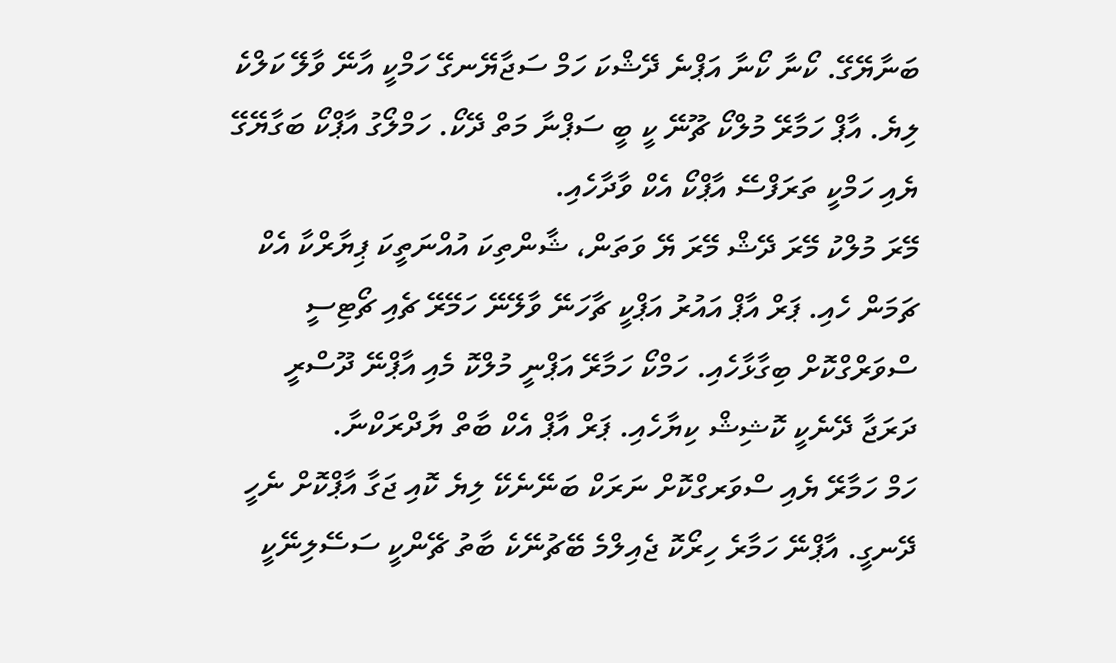ބަނާޔޭގޭ. ކޯނާ ކޯނާ އަޕްނެ ދޭޝްކަ ހަމް ސަޖާޔޭނގޭ ހަމްކީ އާނޭ ވާލޭ ކަލްކެ ލިޔެ. އާޕް ހަމާރޭ މުލްކޯ ޗޫނޭ ކީ ބީ ސަޕްނާ މަތް ދޭކޯ. ހަމްލޯގު އާޕްކޯ ބަގާޔޭގޭ ޔެއި ހަމްކީ ތަރަފްސޭ އާޕްކޯ އެކް ވާދާހެއި.
މޭރަ މުލްކު މޭރަ ދޭޝް މޭރަ ޔޭ ވަތަން، ޝާންތިކަ އުއްނަތީކަ ޕިޔާރްކާ އެކް ޗަމަން ހެއި. ޕަރް އާޕް އައުރު އަޕްކީ ޗާހަނޭ ވާލޭނޭ ހަމޭރޭ ޗެއި ޗޯޓިސީ ސްވަރްގްކޮށް ބިގާޅާހެއި. ހަމްކޯ ހަމާރޭ އަޕްނީ މުލްކޮ މެއި އާޕްނޭ ދޫސްރީ ދަރަޖާ ދޭނެކީ ކޮޝިޝް ކިޔާހެއި. ޕަރް އާޕް އެކް ބާތް ޔާދްރަކްނާ.
ހަމް ހަމާރޭ ޔެއި ސްވަރގްކޮށް ނަރަކް ބަނޭނެކޭ ލިޔެ ކޮއި ޖަގާ އާޕްކޮށް ނެހީ ދޭނގީ. އާޕްނޭ ހަމާރެ ހިރޯކޮ ޖެއިލްމެ ބޭޗުނޭކެ ބާތު ޗޭންކީ ސަސޭލިނޭކީ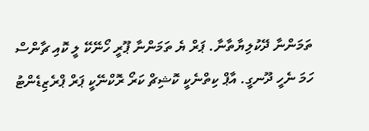ތަމަންނާ ދޭކުލިޔާތާނާ. ޕަރް ޔެ ތަމަންނާ ޕޫރީ ހޯނޭކޭ ލީ ކޮއި ޗާންސް ހަމަ ނެހީ ދޫނގީ. އާޕް ކިތްނެކީ ކޮޝިޗް ކަރޯ ރޮކްނޭކީ ޕަރް ޕްރެޒިޑެންޓު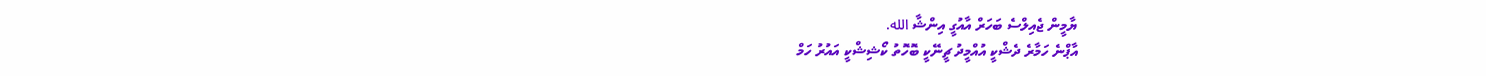ޔާމީން ޖެއިލްސެ ބަހަރް އާއުގީ އިންޝާ الله.
އާޕްނެ ހަމާރެ ދެޝްކީ އުއްމީދު ޗީނޭކީ ބޮހޮތު ކޯޝިޝްކީ އައުރު ހަމް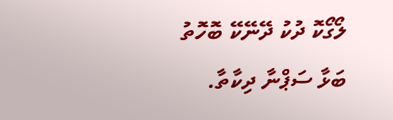ލޯގޯކޮ ދުކު ދޭނޭކޭ ބޮހޮތު ބަޅާ ސަޕްނާ ދިކާތާ.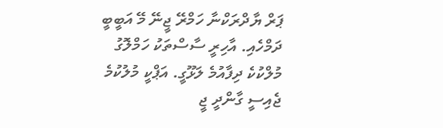ޕަރް ޔާދްރަކްނާ ހަމްރޭ ޖީނޭ މޭ އަބީބީ ދަމްހެއި. އާހިރީ ސާސްތަކު ހަމްލޮގު މުލްކުކެ ދިފާއުމެ ލަޅޫގީ. އަޕްކީ މުލުކުމެ ޖެއިސީ ގާންދީ ޖީ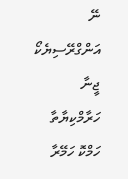ނޭ އަންގްރޭސިޔެކޯ ޖީނާ ހަރާމްކިޔާތާ ހަމްކޮ ހަމޭރާ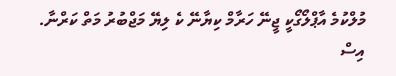މުލްކުމެ އާޕްލޯގޯކީ ޖީނޭ ހަރާމް ކިޔާނޭ ކެ ލިޔޭ މަޖްބުރު މަތް ކަރްނާ.
އިސް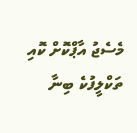މެސެޖު އާޕްކޮށް ކޮއި ތަކްލީފުކެ ބިނާ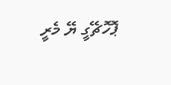ޕޮހޮޗޭގީ ޔޭ މެރީ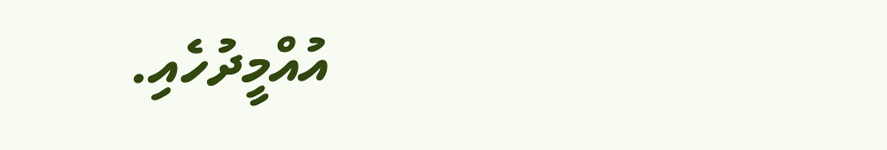އުއްމީދުހެއި.